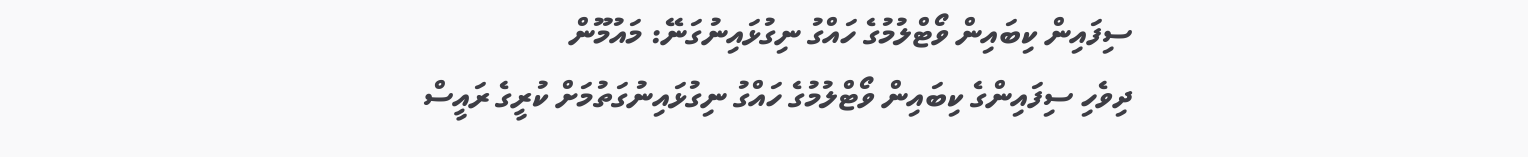ސިފައިން ކިބައިން ވޯޓްލުމުގެ ހައްގު ނިގުޅައިނުގަނޭ: މައުމޫން
ދިވެހި ސިފައިންގެ ކިބައިން ވޯޓްލުމުގެ ހައްގު ނިގުޅައިނުގަތުމަށް ކުރީގެ ރައީސް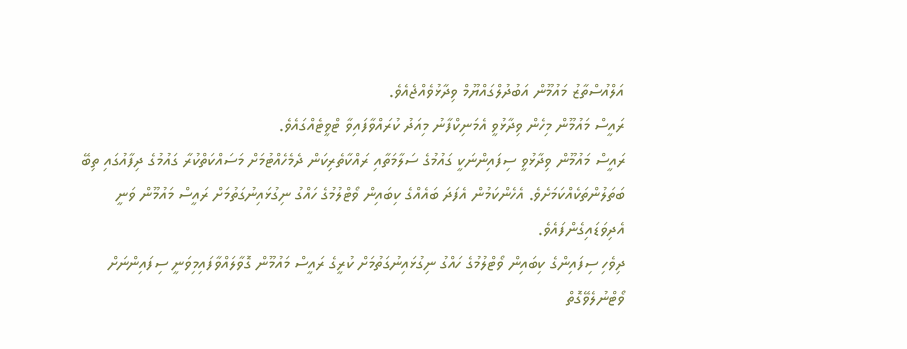އަލްއުސްތާޒު މައުމޫން އަބުދުލްގައްޔޫމް ވިދާޅުވެއްޖެއެވެ.
ރައީސް މައުމޫން މިހެން ވިދާޅުވީ އެމަނިކްފާނު މިއަދު ކުރައްވާފައިވާ ޓްވީޓެއްގައެވެ.
ރައީސް މައުމޫން ވިދާޅުވީ ސިފައިންނަކީ ގައުމުގެ ސަލާމަތާއި ރައްކާތެރިކަން ދެމެހެއްޓުމަށް މަސައްކަތްކުރާ ގައުމުގެ ދިފާއުގައި ތިބޭ ބަތަލުންތަކެއްކަމަށެވެ. އެހެންކަމުން އެފަދަ ބައެއްގެ ކިބައިން ވޯޓްލުމުގެ ހައްގު ނިގުޅައިނުގަތުމަށް ރައީސް މައުމޫން ވަނީ އެދިވަޑައިގެންފައެވެ.
ދިވެހި ސިފައިންގެ ކިބައިން ވޯޓްލުމުގެ ހައްގު ނިގުޅައިނުގަތުމަށް ކުރީގެ ރައީސް މައުމޫން ގޮވާލައްވާފައިމިވަނީ ސިފައިންނަށް ވޯޓްނުލެވޭގޮތް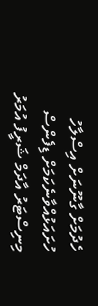ހެދުމަށް ގާނޫނަށް އިސްލާހު ހުށައަޅުއްވާނެކަމަށް ޑިފެންސް މިނިސްޓަރު އާދަމް ޝަރީފު އުމަރު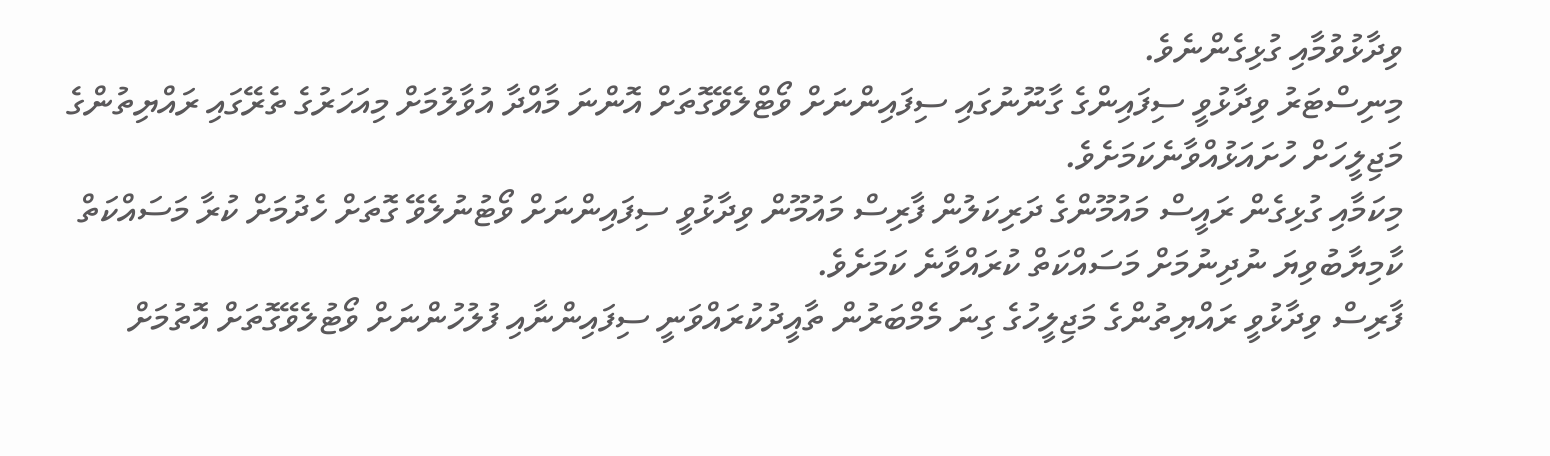ވިދާޅުވުމާއި ގުޅިގެންނެވެ.
މިނިސްޓަރު ވިދާޅުވީ ސިފައިންގެ ގާނޫނުގައި ސިފައިންނަށް ވޯޓްލެވޭގޮތަށް އޮންނަ މާއްދާ އުވާލުމަށް މިއަހަރުގެ ތެރޭގައި ރައްޔިތުންގެ މަޖިލީހަށް ހުށައަޅުއްވާނެކަމަށެވެ.
މިކަމާއި ގުޅިގެން ރައީސް މައުމޫންގެ ދަރިކަލުން ފާރިސް މައުމޫން ވިދާޅުވީ ސިފައިންނަށް ވޯޓުނުލެވޭ ގޮތަށް ހެދުމަށް ކުރާ މަސައްކަތް ކާމިޔާބުވިޔަ ނުދިނުމަށް މަސައްކަތް ކުރައްވާނެ ކަމަށެވެ.
ފާރިސް ވިދާޅުވީ ރައްޔިތުންގެ މަޖިލީހުގެ ގިނަ މެމްބަރުން ތާއީދުކުރައްވަނީ ސިފައިންނާއި ފުލުހުންނަށް ވޯޓުލެވޭގޮތަށް އޮތުމަށް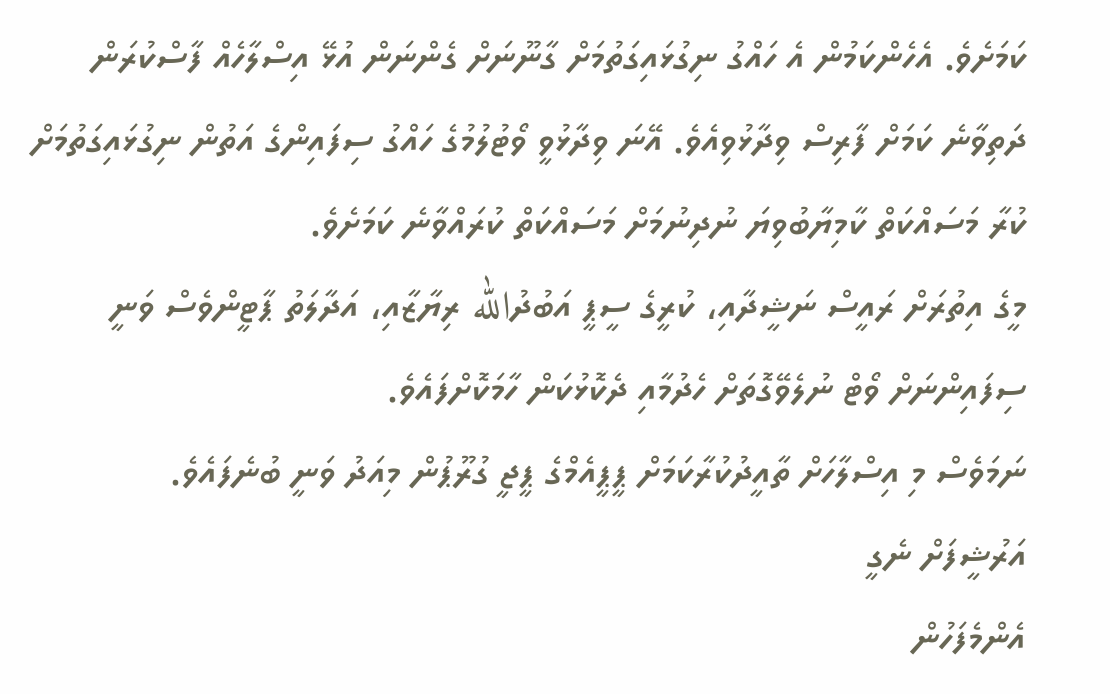ކަމަށެވެ. އެހެންކަމުން އެ ހައްގު ނިގުޅައިގަތުމަށް ގާނޫނަށް ގެންނަން އުޅޭ އިސްލާހެއް ފާސްކުރަން ދަތިވާނެ ކަމަށް ފާރިސް ވިދާޅުވިއެވެ. އޭނަ ވިދާޅުވީ ވޯޓުލުމުގެ ހައްގު ސިފައިންގެ އަތުން ނިގުޅައިގަތުމަށް ކުރާ މަސައްކަތް ކާމިޔާބުވިޔަ ނުދިނުމަށް މަސައްކަތް ކުރައްވާނެ ކަމަށެވެ.
މީގެ އިތުރަށް ރައީސް ނަޝީދާއި، ކުރީގެ ސީޕީ އަބުދުالله ރިޔާޒާއި، އަދާލަތު ޕާޓީންވެސް ވަނީ ސިފައިންނަށް ވޯޓް ނުލެވޭގޮތަށް ހެދުމާއި ދެކޮޅުކަން ހާމަކޮށްފައެވެ.
ނަމަވެސް މި އިސްލާހަށް ތާއީދުކުރާކަމަށް ޕީޕީއެމްގެ ޕީޖީ ގުރޫޕުން މިއަދު ވަނީ ބުނެފައެވެ.
އަރުޝީފަށް ނެގީ
އެންމެފަހުން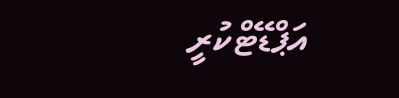އަޕްޑޭޓްކުރީ